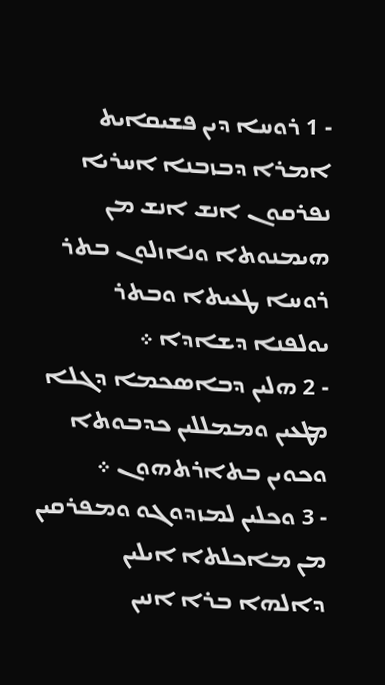- 1 ܪܘܚܐ ܕܝܢ ܦܫܝܩܐܝܬ ܐܡܪܐ ܕܒܙܒܢܐ ܐܚܪܝܐ ܢܦܪܩܘܢ ܐܢܫ ܐܢܫ ܡܢ ܗܝܡܢܘܬܐ ܘܢܐܙܠܘܢ ܒܬܪ ܪܘܚܐ ܛܥܝܬܐ ܘܒܬܪ ܝܘܠܦܢܐ ܕܫܐܕܐ ܀
- 2 ܗܠܝܢ ܕܒܐܤܟܡܐ ܕܓܠܐ ܡܛܥܝܢ ܘܡܡܠܠܝܢ ܟܕܒܘܬܐ ܘܟܘܝܢ ܒܬܐܪܬܗܘܢ ܀
- 3 ܘܟܠܝܢ ܠܡܙܕܘܓܘ ܘܡܦܪܩܝܢ ܡܢ ܡܐܟܠܬܐ ܐܝܠܝܢ ܕܐܠܗܐ ܒܪܐ ܐܢܝܢ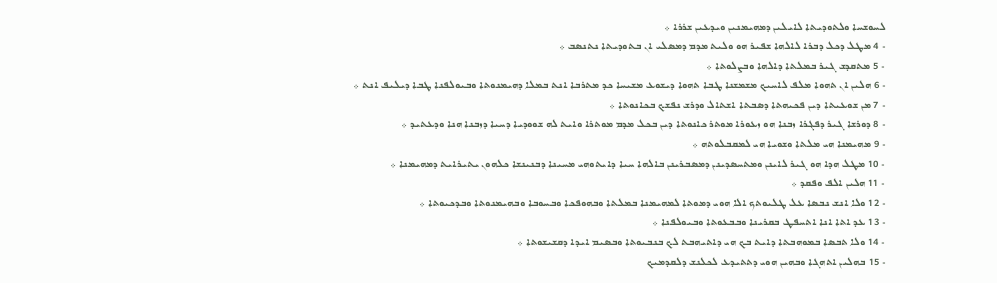ܠܚܘܫܚܐ ܘܠܬܘܕܝܬܐ ܠܐܝܠܝܢ ܕܡܗܝܡܢܝܢ ܘܝܕܥܝܢ ܫܪܪܐ ܀
- 4 ܡܛܠ ܕܟܠ ܕܒܪܐ ܠܐܠܗܐ ܫܦܝܪ ܗܘ ܘܠܝܬ ܡܕܡ ܕܡܤܠܝ ܐܢ ܒܬܘܕܝܬܐ ܢܬܢܤܒ ܀
- 5 ܡܬܩܕܫ ܓܝܪ ܒܡܠܬܐ ܕܐܠܗܐ ܘܒܨܠܘܬܐ ܀
- 6 ܗܠܝܢ ܐܢ ܬܗܘܐ ܡܠܦ ܠܐܚܝܟ ܡܫܡܫܢܐ ܛܒܐ ܬܗܘܐ ܕܝܫܘܥ ܡܫܝܚܐ ܟܕ ܡܬܪܒܐ ܐܢܬ ܒܡܠܐ ܕܗܝܡܢܘܬܐ ܘܒܝܘܠܦܢܐ ܛܒܐ ܕܝܠܝܦ ܐܢܬ ܀
- 7 ܡܢ ܫܘܥܝܬܐ ܕܝܢ ܦܟܝܗܬܐ ܕܤܒܬܐ ܐܫܬܐܠ ܘܕܪܫ ܢܦܫܟ ܒܟܐܢܘܬܐ ܀
- 8 ܕܘܪܫܐ ܓܝܪ ܕܦܓܪܐ ܙܒܢܐ ܗܘ ܙܥܘܪܐ ܡܘܬܪ ܟܐܢܘܬܐ ܕܝܢ ܒܟܠ ܡܕܡ ܡܘܬܪܐ ܘܐܝܬ ܠܗ ܫܘܘܕܝܐ ܕܚܝܐ ܕܙܒܢܐ ܗܢܐ ܘܕܥܬܝܕ ܀
- 9 ܡܗܝܡܢܐ ܗܝ ܡܠܬܐ ܘܫܘܝܐ ܗܝ ܠܡܩܒܠܘܬܗ ܀
- 10 ܡܛܠ ܗܕܐ ܗܘ ܓܝܪ ܠܐܝܢܢ ܘܡܬܚܤܕܝܢܢ ܕܡܤܒܪܝܢܢ ܒܐܠܗܐ ܚܝܐ ܕܐܝܬܘܗܝ ܡܚܝܢܐ ܕܒܢܝܢܫܐ ܟܠܗܘܢ ܝܬܝܪܐܝܬ ܕܡܗܝܡܢܐ ܀
- 11 ܗܠܝܢ ܐܠܦ ܘܦܩܕ ܀
- 12 ܘܠܐ ܐܢܫ ܢܒܤܐ ܥܠ ܛܠܝܘܬܟ ܐܠܐ ܗܘܝ ܕܡܘܬܐ ܠܡܗܝܡܢܐ ܒܡܠܬܐ ܘܒܗܘܦܟܐ ܘܒܚܘܒܐ ܘܒܗܝܡܢܘܬܐ ܘܒܕܟܝܘܬܐ ܀
- 13 ܥܕ ܐܬܐ ܐܢܐ ܐܬܚܦܛ ܒܩܪܝܢܐ ܘܒܒܥܘܬܐ ܘܒܝܘܠܦܢܐ ܀
- 14 ܘܠܐ ܬܒܤܐ ܒܡܘܗܒܬܐ ܕܐܝܬ ܒܟ ܗܝ ܕܐܬܝܗܒܬ ܠܟ ܒܢܒܝܘܬܐ ܘܒܤܝܡ ܐܝܕܐ ܕܩܫܝܫܘܬܐ ܀
- 15 ܒܗܠܝܢ ܐܬܗܓܐ ܘܒܗܝܢ ܗܘܝ ܕܬܬܝܕܥ ܠܟܠܢܫ ܕܠܩܕܡܝܟ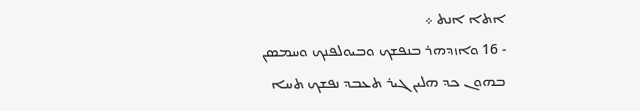ܐܬܐ ܐܢܬ ܀
- 16 ܘܐܙܕܗܪ ܒܢܦܫܟ ܘܒܝܘܠܦܢܟ ܘܚܡܤܢ ܒܗܘܢ ܟܕ ܗܠܝܢ ܓܝܪ ܬܥܒܕ ܢܦܫܟ ܬܚܐ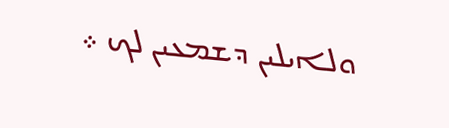ܘܠܐܝܠܝܢ ܕܫܡܥܝܢ ܠܟ ܀